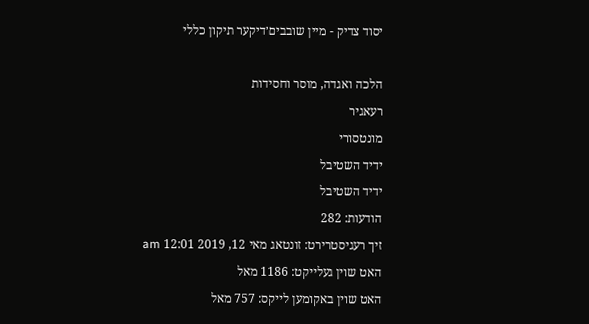יסוד צדיק - מיין שובבים׳דיקער תיקון כללי

הלכה ואגדה, מוסר וחסידות
רעאגיר
מונטסורי
ידיד השטיבל
ידיד השטיבל
הודעות: 282
זיך רעגיסטרירט: זונטאג מאי 12, 2019 12:01 am
האט שוין געלייקט: 1186 מאל
האט שוין באקומען לייקס: 757 מאל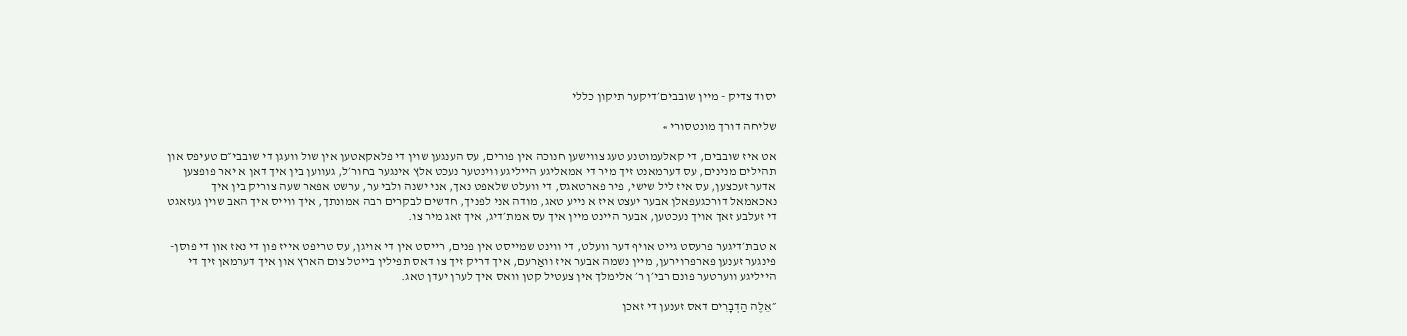יסוד צדיק - מיין שובבים׳דיקער תיקון כללי

שליחה דורך מונטסורי »

אט איז שובבים, די קאלעמוטנע טעג צווישען חנוכה אין פורים, עס הענגען שוין די פלאקאטען אין שול וועגן די שובבי״ם טעיפס און תהילים מנינים, עס דערמאנט זיך מיר די אמאליגע הייליגע ווינטער נעכט אלץ אינגער בחור׳ל, געווען בין איך דאן א יאר פופצען אדער זעכצען, עס איז ליל שישי, פיר פארטאגס, די וועלט שלאפט נאך, אני ישנה ולבי ער, ערשט אפאר שעה צוריק בין איך נאכאמאל דורכגעפאלן אבער יעצט איז א נייע טאג, מודה אני לפניך, חדשים לבקרים רבה אמונתך, איך ווייס איך האב שוין געזאגט די זעלבע זאך אויך נעכטען, אבער היינט מיין איך עס אמת׳דיג, איך זאג מיר צו.

א טבת׳דיגער פרעסט גייט אויף דער וועלט, די ווינט שמייסט אין פנים, רייסט אין די אויגן, עס טריפט אייז פון די נאז און די פוסן-פינגער זענען פארפרוירען, מיין נשמה אבער איז וואַרעם, איך דריק זיך צו דאס תפילין בייטל צום הארץ און איך דערמאן זיך די הייליגע ווערטער פונם רבי׳ן ר׳ אלימלך אין צעטיל קטן וואס איך לערן יעדן טאג.

״אֵלֶה הַדְבָרִים דאס זענען די זאכן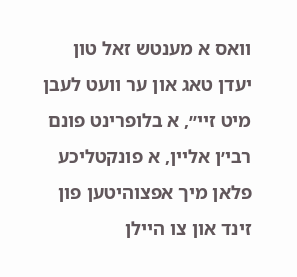וואס א מענטש זאל טון יעדן טאג און ער וועט לעבן מיט זיי״, א בלופרינט פונם רבי׳ן אליין, א פונקטליכע פלאן מיך אפצוהיטען פון זינד און צו היילן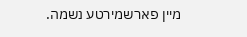מיין פארשמירטע נשמה.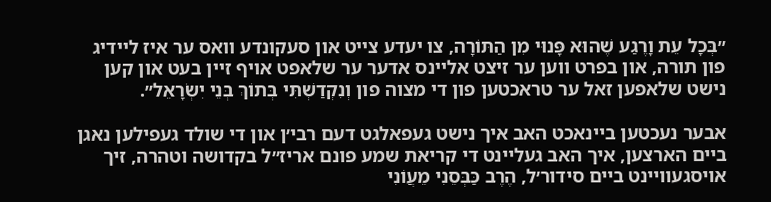״בְּכָל עֵת וָרֶגַע שֶׁהוּא פָּנוּי מִן הַתּוֹרָה, צו יעדע צייט און סעקונדע וואס ער איז ליידיג פון תורה, און בפרט ווען ער זיצט אליינס אדער ער שלאפט אויף זיין בעט און קען נישט שלאפען זאל ער טראכטען פון די מצוה פון וְנִקְדַשְׁתִּי בְּתוֹךְ בְּנֵי יִשְׂרָאֵל״.

אבער נעכטען ביינאכט האב איך נישט געפאלגט דעם רבי׳ן און די שולד געפילען נאגן ביים הארצען, איך האב געליינט די קריאת שמע פונם אריז״ל בקדושה וטהרה, זיך אויסגעוויינט ביים סידור׳ל, הֶרֶב כַּבְּסֵנִי מֵעֲוֺנִי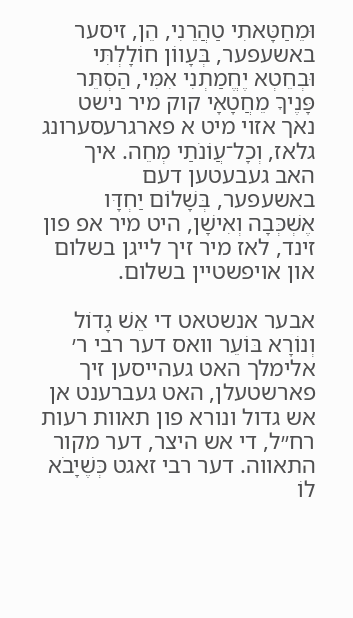וּמֵחַטָּאתִי טַהֲרֵנִי, הֵן, זיסער באשעפער, בְּעָווֹן חוֹלָלְתִּי וּבְחֵטְא יֶחֱמַתְנִי אִמִּי, הַסְתֵּר פָּנֶיךָ מֵחֲטָאָי קוק מיר נישט נאך אזוי מיט א פארגרעסערונג גלאז, וְכָל־עֲוֺנֹתַי מְחֵה. איך האב געבעטען דעם באשעפער, בְּשָׁלוֹם יַחְדָּו אֶשְׁכְּבָה וְאִישָׁן, היט מיר אפ פון זינד, לאז מיר זיך לייגן בשלום און אויפשטיין בשלום.

אבער אנשטאט די אֵשׁ גָדוֹל וְנוֹרָא בּוֹעֵר וואס דער רבי ר׳ אלימלך האט געהייסען זיך פארשטעלן, האט געברענט אן אש גדול ונורא פון תאוות רעות רח״ל, די אש היצר, דער מקור התאווה. דער רבי זאגט כְּשֶׁיָבֹא לוֹ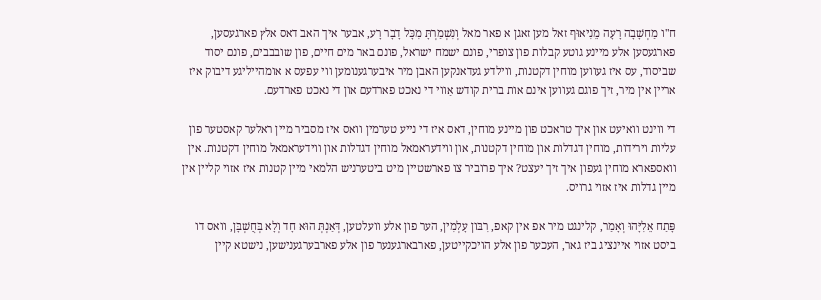ח"ו מַחְשָׁבָה רָעָה מֵנִיאוּף זאל מען זאגן א פאר מאל וְנִשְׁמַרְתָּ מִכָּל דָבָר רָע, אבער איך האב דאס אלץ פארגעסען, פארגעסען אלע מיינע גוטע קבלות פון צופרי, פונם ישמח ישראל, פונם באר מים חיים, פון שובבבים, פונם יסוד שביסוד, עס איז געווען מוחין דקטנות, ווילדע געדאנקען האבן מיר איבערגענומען ווי עפעס א אומהייליגע דיבוק איז אריין אין מיר, זיך פוגם געווען אינם אות ברית קודש אַווי די נאכט פארדעם און די נאכט פארדעם.

די ווינט וואיעט און איך טראכט פון מיינע מוחין, דאס איז די נייע טערמין וואס איז מסביר מיין ראלער קאסטער פון עליות וירידות, מוחין דגדלות און מוחין דקטנות, און ווידעראמאל מוחין דגדלות און ווידעראמאל מוחין דקטנות. אין וואספארא מוחין געפון איך זיך יעצט? איך פרוביר צו פארשטיין מיט ביטערניש הלמאי מיין קטנות איז אזוי קליין אין מיין גדלות איז אזוי גרויס.

פָּתַח אֵלִיָּהוּ וְאָמַר, קלינגט מיר אפ אין קאפ, רִבּון עָלְמִין, הער פון אלע וועלטען, דְּאַנְתְּ הוּא חָד וְלָא בְּחֻשְׁבָּן, וואס דו ביסט אזוי איינציג ביז גאר, העכער פון אלע הויכקייטען, פארבארגענער פון אלע פארבערגענישען, נישטא קיין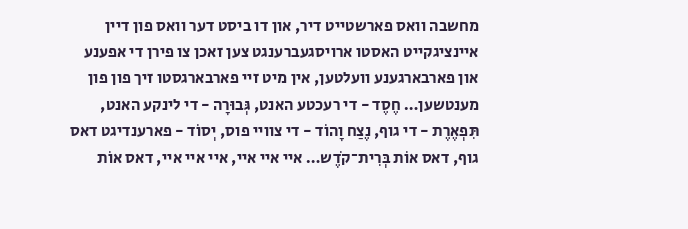מחשבה וואס פארשטייט דיר, און דו ביסט דער וואס פון דיין איינציגקייט האסטו ארויסגעברענגט צען זאכן צו פירן די אפענע און פארבארגענע וועלטען, אין מיט זיי פארבארגסטו זיך פון פון מענטשען… חֶסֶד - די רעכטע האנט, גְּבוּרָה - די לינקע האנט, תִּפְאֶרֶת - די גוף, נֶצַח וָהוֹד - די צוויי פוס, יְסוֹד - פארענדיגט דאס גוף, דאס אוֹת בְּרִית־קֹדֶש… איי איי איי, איי איי איי, דאס אוֹת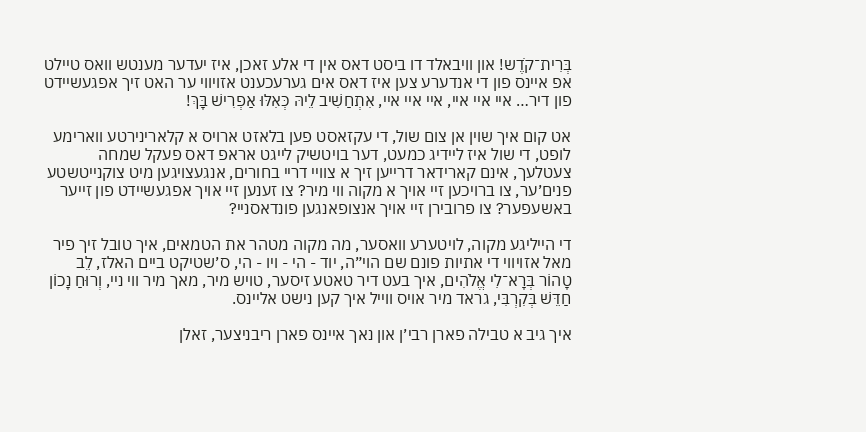בְּרִית־קֹדֶש! און וויבאלד דו ביסט דאס אין די אלע זאכן, איז יעדער מענטש וואס טיילט אפ איינס פון די אנדערע צען איז דאס אים גערעכענט אזויווי ער האט זיך אפגעשיידט פון דיר… איי איי איי, איי איי איי, אִתְחַשִׁיב לֵיהּ כְּאִלּוּ אַפְרִישׁ בָּךְ!

אט קום איך שוין אן צום שול, די עקזאסט פען בלאזט ארויס א קלארינירטע ווארימע לופט, די שול איז ליידיג כמעט, דער בויטשיק לייגט אראפ דאס פעקל שמחה צעטלעך, אינם קארידאר דרייען זיך א צוויי דריי בחורים, אנגעצויגען מיט צוקנייטשטע פנים׳ער, צו ברויכען זיי אויך א מקוה ווי מיר? צו זענען זיי אויך אפגעשיידט פון זייער באשעפער? צו פרובירן זיי אויך אנצופאנגען פונדאסניי?

די הייליגע מקוה, לויטערע וואסער, מה מקוה מטהר את הטמאים, איך טובל זיך פיר מאל אזויווי די אתיות פונם שם הוי״ה, יוד - הי - ויו - הי, ס׳שטיקט ביים האלז, לֵב טָהוֹר בְּרָא־לִי אֱלֹהִים, איך בעט דיר טאטע זיסער, טויש מיר, מאך מיר ווי ניי, וְרוּחַ נָכוֹן חַדֵּשׁ בְּקִרְבִּי, גראד מיר אויס ווייל איך קען נישט אליינס.

איך גיב א טבילה פארן רבי׳ן און נאך איינס פארן ריבניצער, זאלן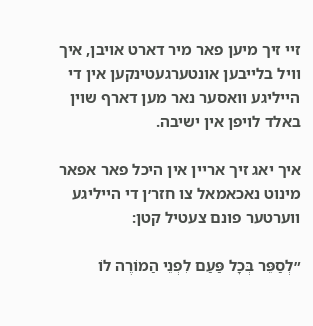זיי זיך מיען פאר מיר דארט אויבן, איך וויל בלייבען אונטערגעטינקען אין די הייליגע וואסער נאר מען דארף שוין באלד לויפן אין ישיבה.

איך יאג זיך אריין אין היכל פאר אפאר מינוט נאכאמאל צו חזר׳ן די הייליגע ווערטער פונם צעטיל קטן:

״לְסַפֵּר בְּכָל פַּעַם לִפְנֵי הַמוֹרֶה לוֹ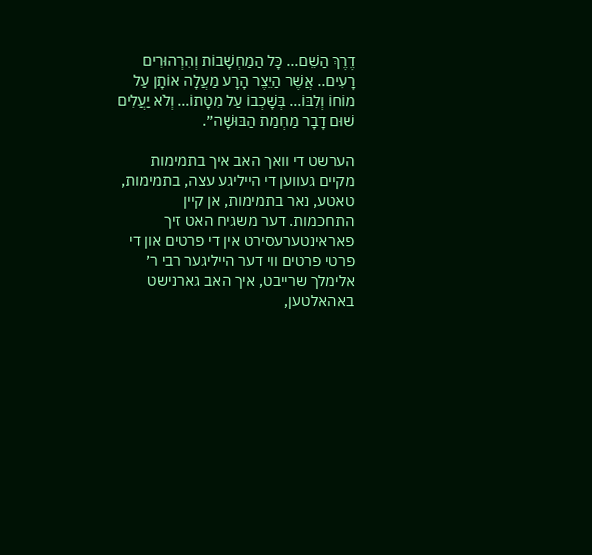דֶרֶךְ הַשֵׁם… כָּל הַמַחְשָׁבוֹת וְהִרְהוּרִים רָעִים.. אֲשֶׁר הַיֵצֶר הָרָע מַעֲלָה אוֹתָן עַל מוֹחוֹ וְלִבּוֹ… בְּשָׁכְבוֹ עַל מִטָתוֹ… וְלֹא יַעֲלִים שׁוּם דָבָר מַחְמַת הַבּוּשָׁה״.

הערשט די וואך האב איך בתמימות מקיים געווען די הייליגע עצה, בתמימות, טאטע, נאר בתמימות, אן קיין התחכמות. דער משגיח האט זיך פאראינטערעסירט אין די פרטים און די פרטי פרטים ווי דער הייליגער רבי ר׳ אלימלך שרייבט, איך האב גארנישט באהאלטען,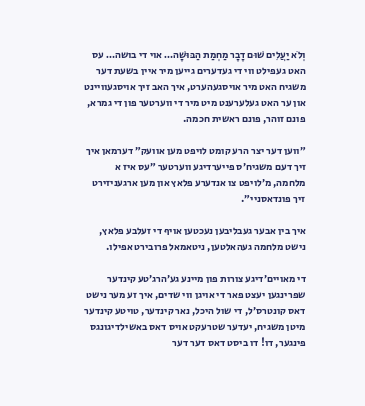וְלֹא יַעֲלִים שׁוּם דָבָר מַחְמַת הַבּוּשָׁה… אוי די בושה… עס האט געפילט ווי די געדערים גייען מיר איין בשעת דער משגיח האט מיר אויסגעהערט, איך האב זיך אויסגעוויינט און ער האט געלערענט מיט מיר די ווערטער פון די גמרא, פונם זוהר, פונם ראשית חכמה.

״ווען דער יצר הרע קומט לויפט מען אוועק״ דערמאן איך זיך דעם משגיח׳ס פייערדיגע ווערטער ״עס איז א מלחמה, מ׳לויפט צו אנדערע פלאץ און מען ארגעניזירט זיך פונדאסניי״.

איך בין אבער געבליבען נעכטען אויף די זעלבע פלאץ, נישט מלחמה געהאלטען, ניטאמאל פרובירט אפילו.

די מאויים׳דיגע צורות פון מיינע גע׳הרג׳טע קינדער שפרינגען יעצט פאר די אויגן ווי שדים, איך זע מער נישט דאס קונטרס׳ל, די שול היכל, נאר קינדער, טויטע קינדער מיטן משגיח, יעדער שטרעקט אויס דאס באשילדיגונגס פינגער, דו! דו ביסט דאס דער דער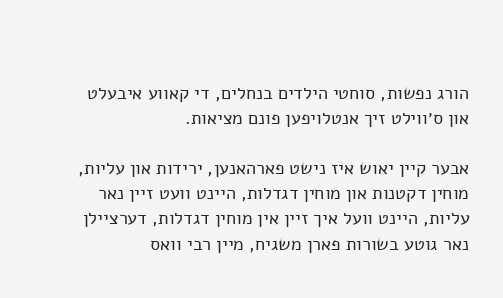הורג נפשות, סוחטי הילדים בנחלים, די קאווע איבעלט און ס׳ווילט זיך אנטלויפען פונם מציאות.

אבער קיין יאוש איז נישט פארהאנען, ירידות און עליות, מוחין דקטנות און מוחין דגדלות, היינט וועט זיין נאר עליות, היינט וועל איך זיין אין מוחין דגדלות, דערציילן נאר גוטע בשורות פארן משגיח, מיין רבי וואס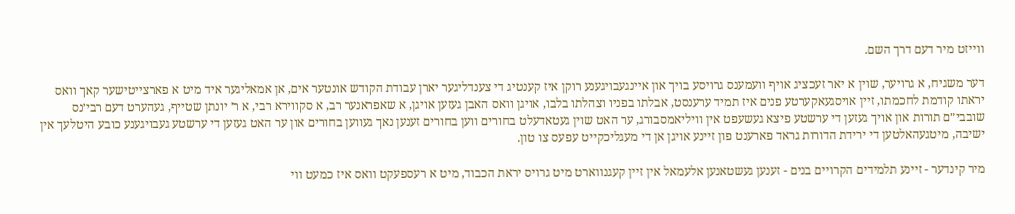ווייזט מיר דעם דרך השם.

דער משגיח, א גרויער, שוין א יאר זעכציג אויף וועמענס גרויסע בויך און איינגעבויגענע רוקן איז קענטיג די צענדליגער יארן עבודת הקודש אונטער אים, אן אמאליגער איד מיט א פארצייטישער קאך וואס יראתו קודמת לחכמתו, זיין אויסגעאקערטע פנים איז תמיד ערענסט, אבלתו בפניו וצהלתו בלבו, אויגן וואס האבן געזען אויגן, א שאפראנער רב, א סקווירא רבי, א ר׳ יונתן שטייף, געהערט דעם רבי׳נס שובבי״ם תורות און אויך געזען די ערשטע פיצא געשעפט אין וויליאמסבורג, ער האט שוין געטאדעלט בחורים ווען בחורים זענען נאך געווען בחורים און ער האט געזען די ערשטע געבויגענע כובע היטלעך אין ישיבה, מיטגעהאלטען די ירידת הדורות גראד פארענט פון זיינע אויגן אן די מעגליכקייט עפעס צו טון.

מיר קינדער - זיינע תלמידים הקרויים בנים - זענען געשטאנען אלעמאל אין זיין קעגנווארט מיט גרויס יראת הכבוד, מיט א רעספעקט וואס איז כמעט ווי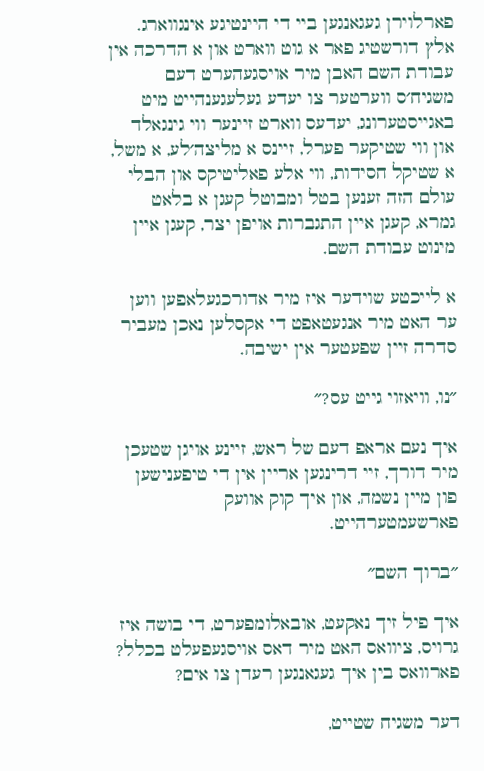פארלוירן געגאנגען ביי די היינטיגע אינגווארג. אלץ דורשטיג פאר א גוט ווארט און א הדרכה אין עבודת השם האבן מיר אויסגעהערט דעם משגיח׳ס ווערטער צו יעדע געלעגענהייט מיט באגייסטערונג, יעדעס ווארט זיינער ווי גינגאלד און ווי שטיקער פערל, זיינס א מליצה׳לע, א משל, א שטיקל חסידות, ווי אלע פאליטיקס און הבלי עולם הזה זענען בטל ומבוטל קעגן א בלאט גמרא, קעגן איין התגברות אויפן יצר, קעגן איין מינוט עבודת השם.

א לייכטע שוידער איז מיר אדורכגעלאפען ווען ער האט מיר אנגעטאפט די אקסלען נאכן מעביר סדרה זיין שפעטער אין ישיבה.

״נו, וויאזוי גייט עס?״

איך נעם אראפ דעם של ראש, זיינע אויגן שטעכן מיר דורך, זיי דרינגען אריין אין די טיפענישען פון מיין נשמה, און איך קוק אוועק פארשעמטערהייט.

״ברוך השם״

איך פיל זיך נאקעט, אובאלומפערט, די בושה איז גרויס, ציוואס האט מיר דאס אויסגעפעלט בכלל? פארוואס בין איך געגאנגען רעדן צו אים?

דער משגיח שטייט,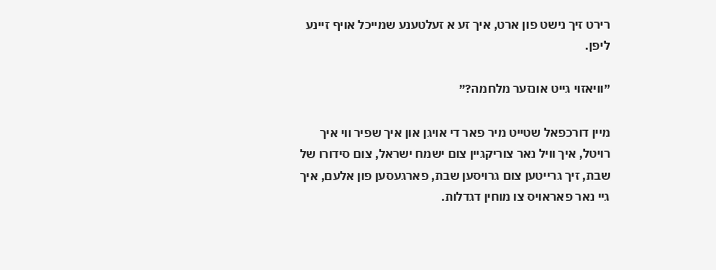רירט זיך נישט פון ארט, איך זע א זעלטענע שמייכל אויף זיינע ליפן.

״וויאזוי גייט אונזער מלחמה?״

מיין דורכפאל שטייט מיר פאר די אויגן און איך שפיר ווי איך רויטל, איך וויל נאר צוריקגיין צום ישמח ישראל, צום סידורו של שבת, זיך גרייטען צום גרויסען שבת, פארגעסען פון אלעם, איך גיי נאר פאראויס צו מוחין דגדלות.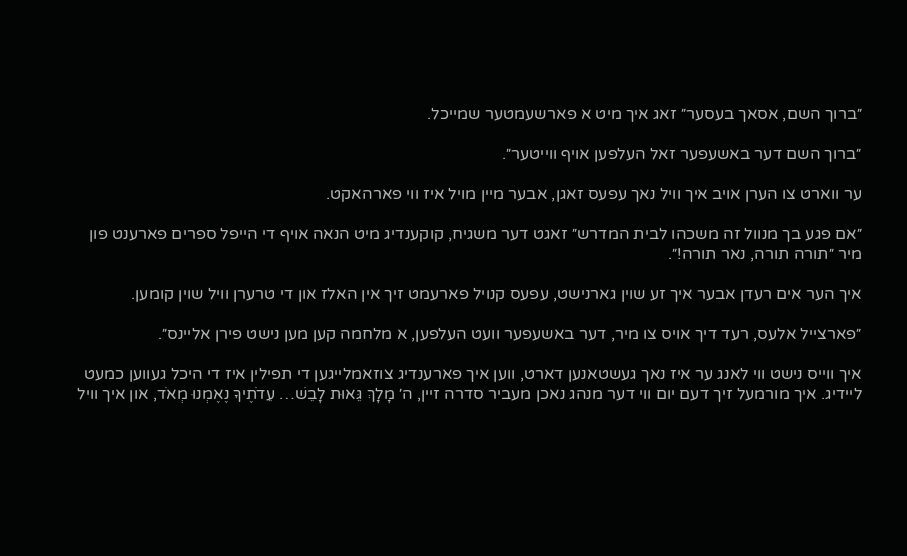״ברוך השם, אסאך בעסער״ זאג איך מיט א פארשעמטער שמייכל.

״ברוך השם דער באשעפער זאל העלפען אויף ווייטער״.

ער ווארט צו הערן אויב איך וויל נאך עפעס זאגן, אבער מיין מויל איז ווי פארהאקט.

״אם פגע בך מנוול זה משכהו לבית המדרש״ זאגט דער משגיח, קוקענדיג מיט הנאה אויף די הייפל ספרים פארענט פון מיר ״תורה תורה, נאר תורה!״.

איך הער אים רעדן אבער איך זע שוין גארנישט, עפעס קנויל פארעמט זיך אין האלז און די טרערן וויל שוין קומען.

״פארצייל אלעס, רעד דיך אויס צו מיר, דער באשעפער וועט העלפען, א מלחמה קען מען נישט פירן אליינס״.

איך ווייס נישט ווי לאנג ער איז נאך געשטאנען דארט, ווען איך פארענדיג צוזאמלייגען די תפילין איז די היכל געווען כמעט ליידיג. איך מורמעל זיך דעם יום ווי דער מנהג נאכן מעביר סדרה זיין, ה׳ מָלָךְ גֵּאוּת לָבֵשׁ… עֵדֹתֶיךָ נֶאֶמְנוּ מְאֹד, און איך וויל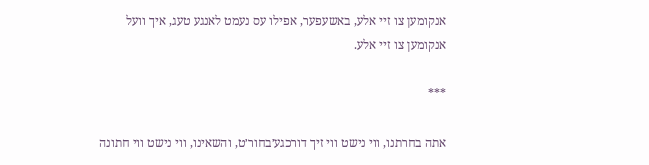אנקומען צו זיי אלע, באשעפער, אפילו עס נעמט לאנגע טעג, איך וועל אנקומען צו זיי אלע.

***

אתה בחרתנו, ווי נישט ווי זיך דורכגע׳בחור׳ט, והשאינו, ווי נישט ווי חתונה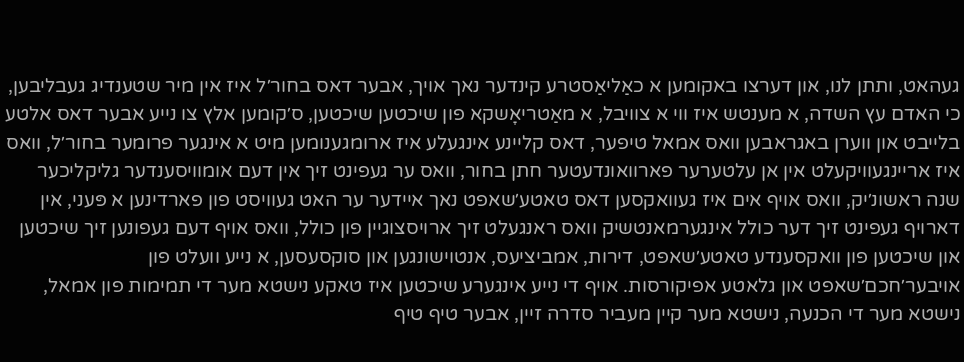געהאט, ותתן לנו, און דערצו באקומען א כאַליאַסטרע קינדער נאך אויך, אבער דאס בחור׳ל איז אין מיר שטענדיג געבליבען, כי האדם עץ השדה, א מענטש איז ווי א צוויבל, א מאַטריאָשקא פון שיכטען שיכטען, ס׳קומען אלץ צו נייע אבער דאס אלטע בלייבט און ווערן באגראבען וואס אמאל טיפער, דאס קליינע אינגעלע איז ארומגענומען מיט א אינגער פרומער בחור׳ל, וואס איז אריינגעוויקעלט אין אן עלטערער פארוואונדעטער חתן בחור, וואס ער געפינט זיך אין דעם אומוויסענדער גליקליכער שנה ראשונ׳יק, וואס אויף אים איז געוואקסען דאס טאטע׳שאפט נאך איידער ער האט געוויסט פון פארדינען א פּעני, אין דארויף געפינט זיך דער כולל אינגערמאנטשיק וואס ראנגעלט זיך ארויסצוגיין פון כולל, וואס אויף דעם געפונען זיך שיכטען און שיכטען פון וואקסענדע טאטע׳שאפט, דירות, אמביציעס, אנטוישונגען און סוקסעסען, א נייע וועלט פון אויבער׳חכם׳שאפט און גלאטע אפיקורסות. אויף די נייע אינגערע שיכטען איז טאקע נישטא מער די תמימות פון אמאל, נישטא מער די הכנעה, נישטא מער קיין מעביר סדרה זיין, אבער טיף טיף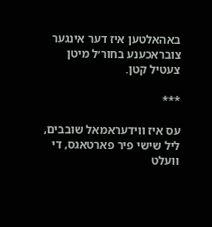באהאלטען איז דער אינגער צובראכענע בחור׳ל מיטן צעטיל קטן.

***

עס איז ווידעראמאל שובבים, ליל שישי פיר פארטאגס, די וועלט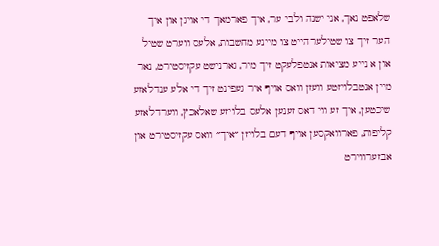שלאפט נאך, אני ישנה ולבי ער, איך פארמאך די אויגן און איך הער זיך צו שטילערהייט צו מיינע מחשבות, אלעס ווערט שטיל און א נייע מציאות אנטפלעקט זיך מיר, גארנישט עקזיסטירט, נאר מיין אנטבלויזטע וועזן וואס אויף איר געפינט זיך די אלע ענדלאזע שיכטען, איך זע ווי דאס זענען אלעס בלויזע שאלאכץ, ווערדלאזע קליפות, פארוואקסען אויף דעם בלויזן ״איך״ וואס עקזיסטירט און אבזערווירט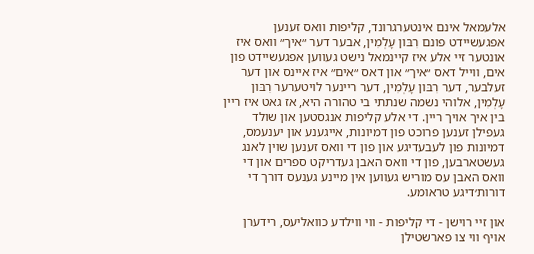אלעמאל אינם אינטערגרונד, קליפות וואס זענען אפגעשיידט פונם רִבּון עָלְמִין, אבער דער ״איך״ וואס איז אונטער זיי אלע איז קיינמאל נישט געווען אפגעשיידט פון אים, ווייל דאס ״איך״ און דאס ״אים״ איז איינס און דער זעלבער, דער רִבּון עָלְמִין, דער ריינער לויטערער רִבּון עָלְמִין, אלוהי נשמה שנתתי בי טהורה היא, אז גאט איז ריין בין איך אויך ריין. די אלע קליפות אנגסטען און שולד געפילן זענען פרוכט פון דמיונות, אייגענע און יענעמס, דמיונות פון לעבעדיגע און פון די וואס זענען שוין לאנג געשטארבען, פון די וואס האבן געדריקט ספרים און די וואס האבן עס מוריש געווען אין מיינע גענעס דורך די דורות׳דיגע טראומע.

און זיי רוישן - די קליפות - ווי ווילדע כוואליעס, רידערן אויף ווי צו פארשטילן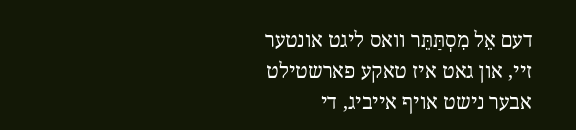דעם אֵל מִסְתַּתֵּר וואס ליגט אונטער זיי, און גאט איז טאקע פארשטילט אבער נישט אויף אייביג, די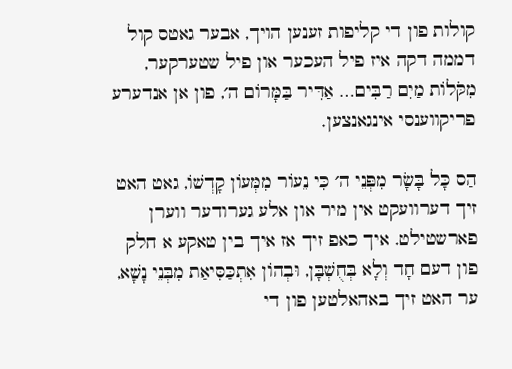קולות פון די קליפות זענען הויך, אבער גאטס קול דממה דקה איז פיל העכער און פיל שטערקער, מִקֹּלוֹת מַיִם רַבִּים… אַדִּיר בַּמָּרוֹם ה׳, פון אן אנדערע פריקווענסי אינגאנצען.

הַס כָּל בָּשָׂר מִפְּנֵי ה׳ כִּי נֵעוֹר מִמְּעוֹן קָדְשׁוֹ, גאט האט זיך דערוועקט אין מיר און אלע גערודער ווערן פארשטילט. איך כאפ זיך אז איך בין טאקע א חלק פון דעם חָד וְלָא בְּחֻשְׁבָּן, וּבְהוֹן אִתְכַּסִּיאַת מִבְּנֵי נָשָׁא, ער האט זיך באהאלטען פון די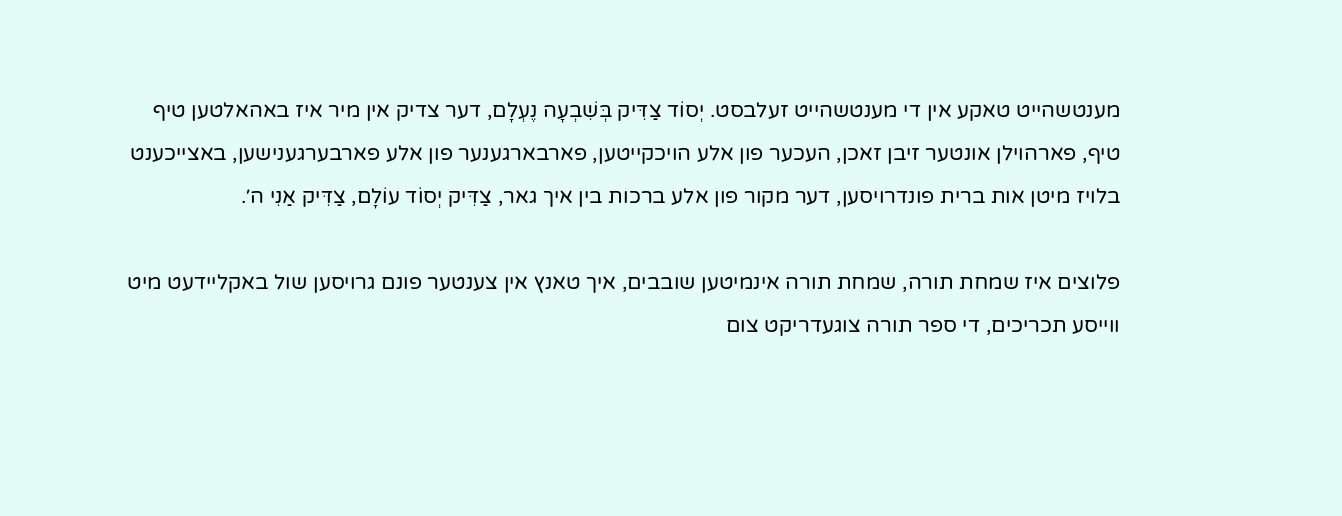מענטשהייט טאקע אין די מענטשהייט זעלבסט. יְסוֹד צַדִּיק בְּשִׁבְעָה נֶעְלָם, דער צדיק אין מיר איז באהאלטען טיף טיף, פארהוילן אונטער זיבן זאכן, העכער פון אלע הויכקייטען, פארבארגענער פון אלע פארבערגענישען, באצייכענט בלויז מיטן אות ברית פונדרויסען, דער מקור פון אלע ברכות בין איך גאר, צַדִּיק יְסוֹד עוֹלָם, צַדִּיק אַנִי ה׳.

פלוצים איז שמחת תורה, שמחת תורה אינמיטען שובבים, איך טאנץ אין צענטער פונם גרויסען שול באקליידעט מיט ווייסע תכריכים, די ספר תורה צוגעדריקט צום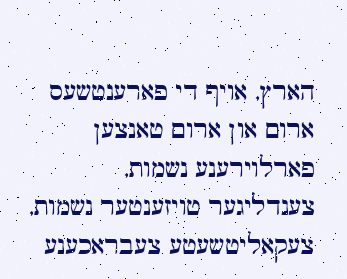הארץ, אויף די פארענטשעס ארום און ארום טאנצען פארלוירענע נשמות, צענדליגער טויזענטער נשמות, צעקאליטשעטע צעבראכענע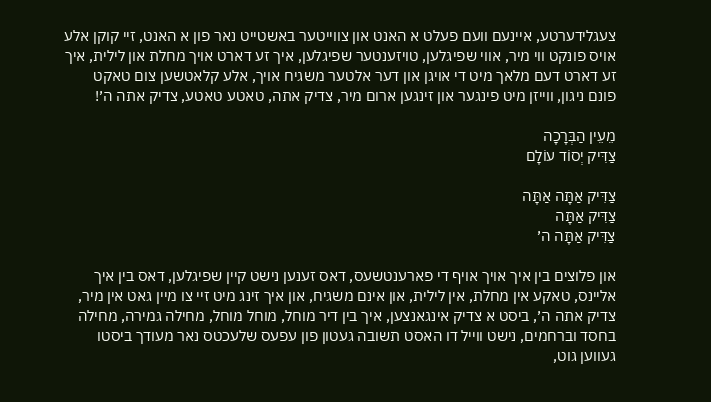צעגלידערטע, איינעם וועם פעלט א האנט און צווייטער באשטייט נאר פון א האנט, זיי קוקן אלע אויס פונקט ווי מיר, אווי שפיגלען, טויזענטער שפיגלען, איך זע דארט אויך מחלת און לילית, איך זע דארט דעם מלאך מיט די אויגן און דער אלטער משגיח אויך, אלע קלאטשען צום טאקט פונם ניגון, ווייזן מיט פינגער און זינגען ארום מיר, צדיק אתה, טאטע טאטע, צדיק אתה ה׳!

מֵעֵין הַבְּרָכָה
צַדִּיק יְסוֹד עוֹלָם

צַדִּיק אַתָּה אַתָּה
צַדִּיק אַתָּה
צַדִּיק אַתָּה ה׳

און פלוצים בין איך אויך אויף די פארענטשעס, דאס זענען נישט קיין שפיגלען, דאס בין איך אליינס, טאקע אין מחלת, אין לילית, און אינם משגיח, און איך זינג מיט זיי צו מיין גאט אין מיר, צדיק אתה ה׳, ביסט א צדיק אינגאנצען, איך בין דיר מוחל, מוחל מוחל, מחילה גמירה, מחילה בחסד וברחמים, נישט ווייל דו האסט תשובה געטון פון עפעס שלעכטס נאר מעודך ביסטו געווען גוט,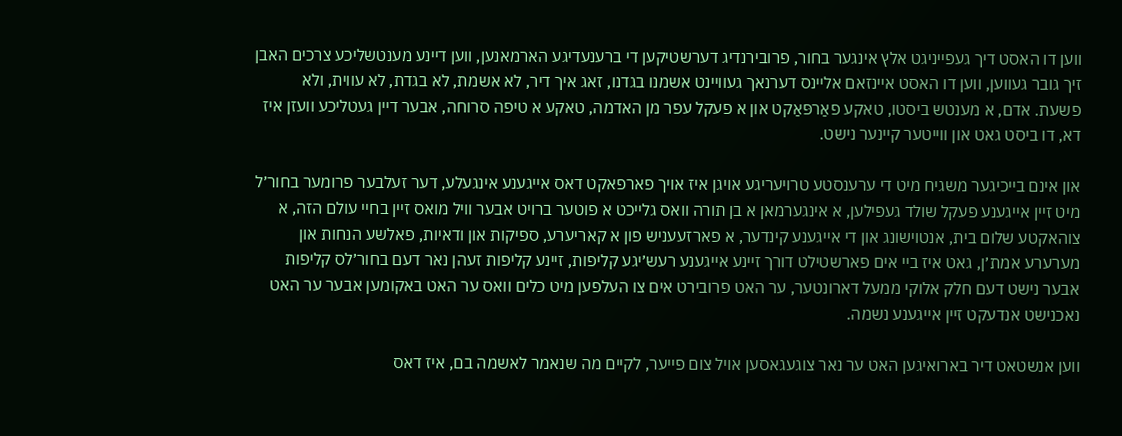ווען דו האסט דיך געפייניגט אלץ אינגער בחור, פרובירנדיג דערשטיקען די ברענעדיגע הארמאנען, ווען דיינע מענטשליכע צרכים האבן זיך גובר געווען, ווען דו האסט איינזאם אליינס דערנאך געוויינט אשמנו בגדנו, זאג איך דיר, לא אשמת, לא בגדת, לא עווית, ולא פשעת. אדם, א מענטש ביסטו, טאקע פאַרפּאַקט און א פעקל עפר מן האדמה, טאקע א טיפה סרוחה, אבער דיין געטליכע וועזן איז דא, דו ביסט גאט און ווייטער קיינער נישט.

און אינם בייכיגער משגיח מיט די ערענסטע טרויעריגע אויגן איז אויך פארפאקט דאס אייגענע אינגעלע, דער זעלבער פרומער בחור׳ל מיט זיין אייגענע פעקל שולד געפילען, א אינגערמאן א בן תורה וואס גלייכט א פוטער ברויט אבער וויל מואס זיין בחיי עולם הזה, א צוהאקטע שלום בית, אנטוישונג און די אייגענע קינדער, א פארזעעניש פון א קאריערע, ספיקות און ודאיות, פאלשע הנחות און מערערע אמת׳ן, גאט איז ביי אים פארשטילט דורך זיינע אייגענע רעש׳יגע קליפות, זיינע קליפות זעהן נאר דעם בחור׳לס קליפות אבער נישט דעם חלק אלוקי ממעל דארונטער, ער האט פרובירט אים צו העלפען מיט כלים וואס ער האט באקומען אבער ער האט נאכנישט אנדעקט זיין אייגענע נשמה.

ווען אנשטאט דיר בארואיגען האט ער נאר צוגעגאסען אויל צום פייער, לקיים מה שנאמר לאשמה בם, איז דאס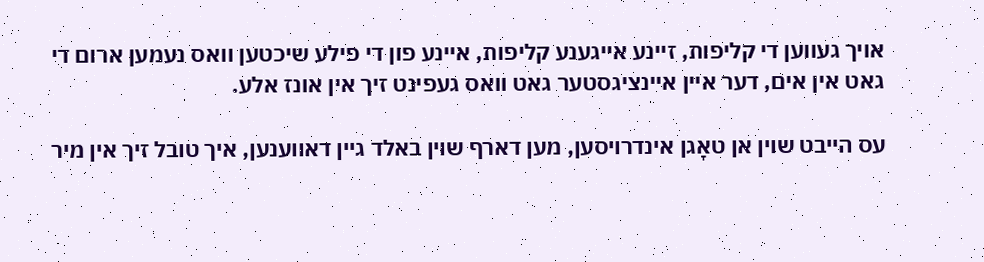אויך געווען די קליפות, זיינע אייגענע קליפות, איינע פון די פילע שיכטען וואס נעמען ארום די גאט אין אים, דער איין איינציגסטער גאט וואס געפינט זיך אין אונז אלע.

עס הייבט שוין אן טאָגן אינדרויסען, מען דארף שוין באלד גיין דאווענען, איך טובל זיך אין מיר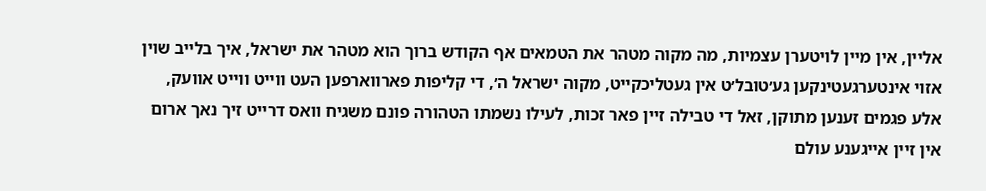אליין, אין מיין לויטערן עצמיות, מה מקוה מטהר את הטמאים אף הקודש ברוך הוא מטהר את ישראל, איך בלייב שוין אזוי אינטערגעטינקען גע׳טובל׳ט אין געטליכקייט, מקוה ישראל ה׳, די קליפות פארווארפען העט ווייט ווייט אוועק, אלע פגמים זענען מתוקן, זאל די טבילה זיין פאר זכות, לעילו נשמתו הטהורה פונם משגיח וואס דרייט זיך נאך ארום אין זיין אייגענע עולם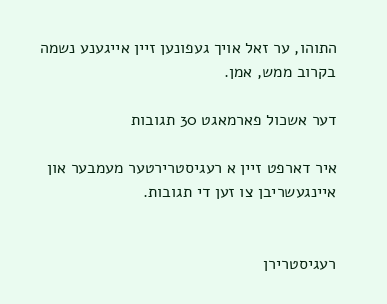התוהו, ער זאל אויך געפונען זיין אייגענע נשמה בקרוב ממש, אמן.

דער אשכול פארמאגט 30 תגובות

איר דארפט זיין א רעגיסטרירטער מעמבער און איינגעשריבן צו זען די תגובות.


רעגיסטרירן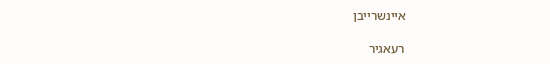איינשרייבן

רעאגיר